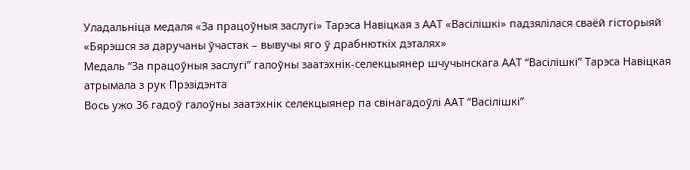Уладальніца медаля «За працоўныя заслугі» Тарэса Навіцкая з ААТ «Васілішкі» падзялілася сваёй гісторыяй
«Бярэшся за даручаны ўчастак – вывучы яго ў драбнюткіх дэталях»
Медаль “За працоўныя заслугі” галоўны заатэхнік-селекцыянер шчучынскага ААТ “Васілішкі” Тарэса Навіцкая атрымала з рук Прэзідэнта
Вось ужо 36 гадоў галоўны заатэхнік селекцыянер па свінагадоўлі ААТ “Васілішкі”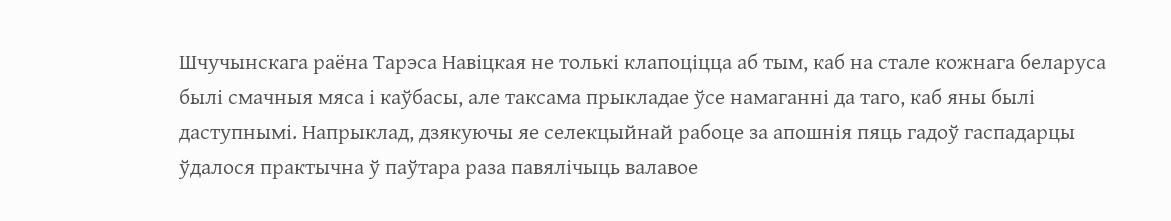Шчучынскага раёна Тарэса Навіцкая не толькі клапоціцца аб тым, каб на стале кожнага беларуса былі смачныя мяса і каўбасы, але таксама прыкладае ўсе намаганні да таго, каб яны былі даступнымі. Напрыклад, дзякуючы яе селекцыйнай рабоце за апошнія пяць гадоў гаспадарцы ўдалося практычна ў паўтара раза павялічыць валавое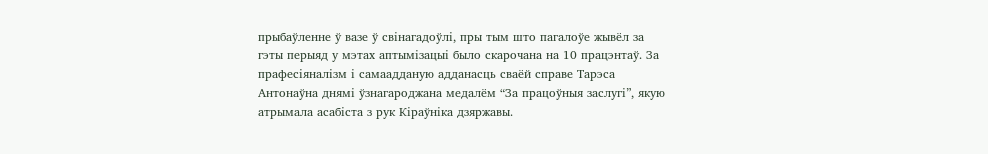прыбаўленне ў вазе ў свінагадоўлі, пры тым што пагалоўе жывёл за гэты перыяд у мэтах аптымізацыі было скарочана на 10 працэнтаў. За прафесіяналізм і самаадданую адданасць сваёй справе Тарэса Антонаўна днямі ўзнагароджана медалём “За працоўныя заслугі”, якую атрымала асабіста з рук Кіраўніка дзяржавы.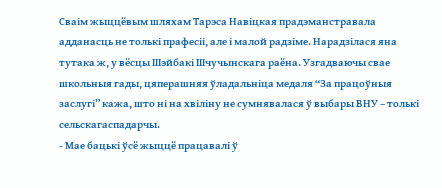Сваім жыццёвым шляхам Тарэса Навіцкая прадэманстравала адданасць не толькі прафесіі, але і малой радзіме. Нарадзілася яна тутака ж, у вёсцы Шэйбакі Шчучынскага раёна. Узгадваючы свае школьныя гады, цяперашняя ўладальніца медаля “За працоўныя заслугі” кажа, што ні на хвіліну не сумнявалася ў выбары ВНУ – толькі сельскагаспадарчы.
- Мае бацькі ўсё жыццё працавалі ў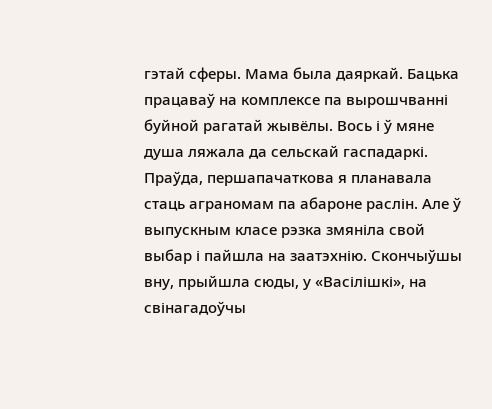гэтай сферы. Мама была даяркай. Бацька працаваў на комплексе па вырошчванні буйной рагатай жывёлы. Вось і ў мяне душа ляжала да сельскай гаспадаркі. Праўда, першапачаткова я планавала стаць аграномам па абароне раслін. Але ў выпускным класе рэзка змяніла свой выбар і пайшла на заатэхнію. Скончыўшы вну, прыйшла сюды, у «Васілішкі», на свінагадоўчы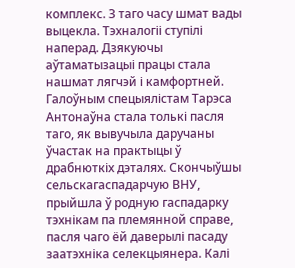комплекс. З таго часу шмат вады выцекла. Тэхналогіі ступілі наперад. Дзякуючы аўтаматызацыі працы стала нашмат лягчэй і камфортней.
Галоўным спецыялістам Тарэса Антонаўна стала толькі пасля таго, як вывучыла даручаны ўчастак на практыцы ў драбнюткіх дэталях. Скончыўшы сельскагаспадарчую ВНУ, прыйшла ў родную гаспадарку тэхнікам па племянной справе, пасля чаго ёй даверылі пасаду заатэхніка селекцыянера. Калі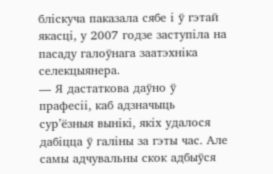бліскуча паказала сябе і ў гэтай якасці, у 2007 годзе заступіла на пасаду галоўнага заатэхніка селекцыянера.
— Я дастаткова даўно ў прафесіі, каб адзначыць сур’ёзныя вынікі, якіх удалося дабіцца ў галіны за гэты час. Але самы адчувальны скок адбыўся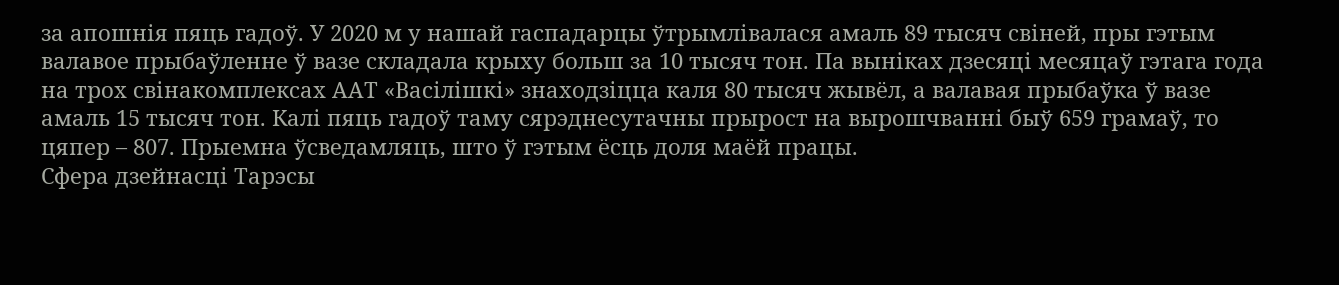за апошнія пяць гадоў. У 2020 м у нашай гаспадарцы ўтрымлівалася амаль 89 тысяч свіней, пры гэтым валавое прыбаўленне ў вазе складала крыху больш за 10 тысяч тон. Па выніках дзесяці месяцаў гэтага года на трох свінакомплексах ААТ «Васілішкі» знаходзіцца каля 80 тысяч жывёл, а валавая прыбаўка ў вазе амаль 15 тысяч тон. Калі пяць гадоў таму сярэднесутачны прырост на вырошчванні быў 659 грамаў, то цяпер – 807. Прыемна ўсведамляць, што ў гэтым ёсць доля маёй працы.
Сфера дзейнасці Тарэсы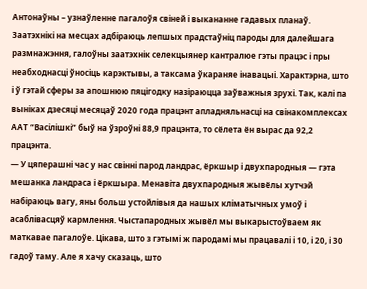Антонаўны – узнаўленне пагалоўя свіней і выкананне гадавых планаў. Заатэхнікі на месцах адбіраюць лепшых прадстаўніц пароды для далейшага размнажэння, галоўны заатэхнік селекцыянер кантралюе гэты працэс і пры неабходнасці ўносіць карэктывы, а таксама ўкараняе інавацыі. Характэрна, што і ў гэтай сферы за апошнюю пяцігодку назіраюцца заўважныя зрухі. Так, калі па выніках дзесяці месяцаў 2020 года працэнт апладняльнасці на свінакомплексах ААТ “Васілішкі” быў на ўзроўні 88,9 працэнта, то сёлета ён вырас да 92,2 працэнта.
— У цяперашні час у нас свінні парод ландрас, ёркшыр і двухпародныя — гэта мешанка ландраса і ёркшыра. Менавіта двухпародныя жывёлы хутчэй набіраюць вагу, яны больш устойлівыя да нашых кліматычных умоў і асаблівасцяў кармлення. Чыстапародных жывёл мы выкарыстоўваем як маткавае пагалоўе. Цікава, што з гэтымі ж пародамі мы працавалі і 10, і 20, і 30 гадоў таму. Але я хачу сказаць, што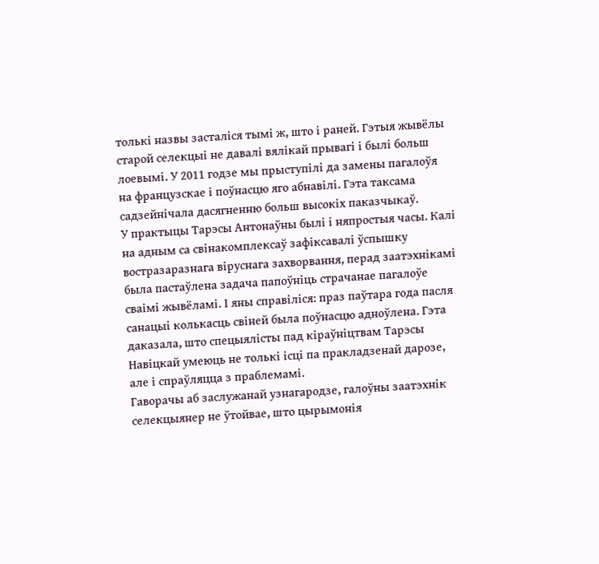толькі назвы засталіся тымі ж, што і раней. Гэтыя жывёлы старой селекцыі не давалі вялікай прывагі і былі больш лоевымі. У 2011 годзе мы прыступілі да замены пагалоўя на французскае і поўнасцю яго абнавілі. Гэта таксама садзейнічала дасягненню больш высокіх паказчыкаў.
У практыцы Тарэсы Антонаўны былі і няпростыя часы. Калі на адным са свінакомплексаў зафіксавалі ўспышку востразаразнага віруснага захворвання, перад заатэхнікамі была пастаўлена задача папоўніць страчанае пагалоўе сваімі жывёламі. І яны справіліся: праз паўтара года пасля санацыі колькасць свіней была поўнасцю адноўлена. Гэта даказала, што спецыялісты пад кіраўніцтвам Тарэсы Навіцкай умеюць не толькі ісці па пракладзенай дарозе, але і спраўляцца з праблемамі.
Гаворачы аб заслужанай узнагародзе, галоўны заатэхнік селекцыянер не ўтойвае, што цырымонія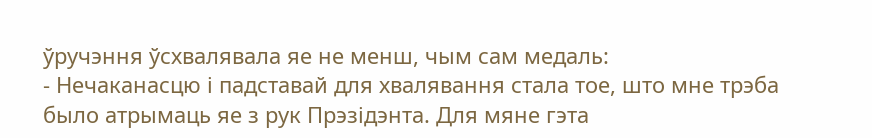ўручэння ўсхвалявала яе не менш, чым сам медаль:
- Нечаканасцю і падставай для хвалявання стала тое, што мне трэба было атрымаць яе з рук Прэзідэнта. Для мяне гэта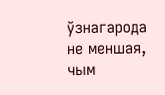ўзнагарода не меншая, чым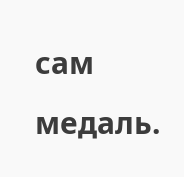сам медаль.